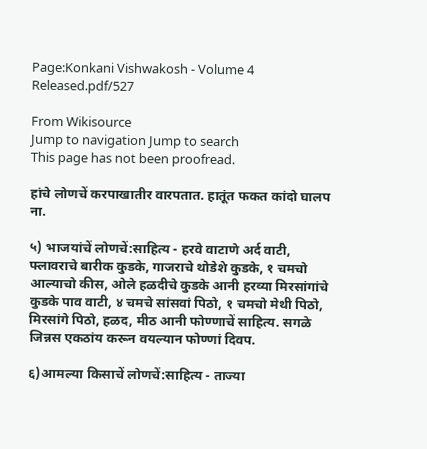Page:Konkani Vishwakosh - Volume 4 Released.pdf/527

From Wikisource
Jump to navigation Jump to search
This page has not been proofread.

हांचे लोणचें करपाखातीर वारपतात. हातूंत फकत कांदो घालप ना.

५) भाजयांचें लोणचें:साहित्य - हरवे वाटाणे अर्द वाटी, फ्लावराचे बारीक कुडके, गाजराचे थोडेशे कुडके, १ चमचो आल्याचो कीस, ओले हळदीचे कुडके आनी हरव्या मिरसांगांचे कुडके पाव वाटी, ४ चमचे सांसवां पिठो, १ चमचो मेथी पिठो, मिरसांगे पिठो, हळद, मीठ आनी फोण्णाचें साहित्य. सगळे जिन्नस एकठांय करून वयल्यान फोण्णां दिवप.

६)आमल्या किसाचें लोणचें:साहित्य - ताज्या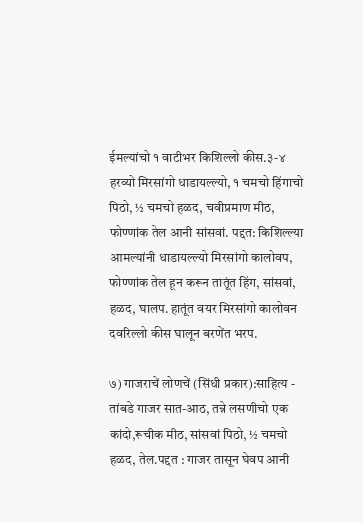ईमल्यांचो १ वाटीभर किशिल्लो कीस.३-४ हरव्यो मिरसांगो धाडायल्ल्यो, १ चमचो हिंगाचो पिठो, ½ चमचो हळद, चवीप्रमाण मीठ, फोण्णांक तेल आनी सांसवां. पद्दत: किशिल्ल्या आमल्यांनी धाडायल्ल्यो मिरसांगो कालोवप, फोण्णांक तेल हून करून तातूंत हिंग, सांसवां, हळद, घालप. हातूंत वयर मिरसांगो कालोवन दवरिल्लो कीस घालून बरणेंत भरप.

७) गाजराचें लोणचें (सिंधी प्रकार):साहित्य - तांबडे गाजर सात-आठ, तन्ने लसणीचो एक कांदो,रूचीक मीठ, सांसवां पिठो, ½ चमचो हळद, तेल.पद्दत : गाजर तासून घेवप आनी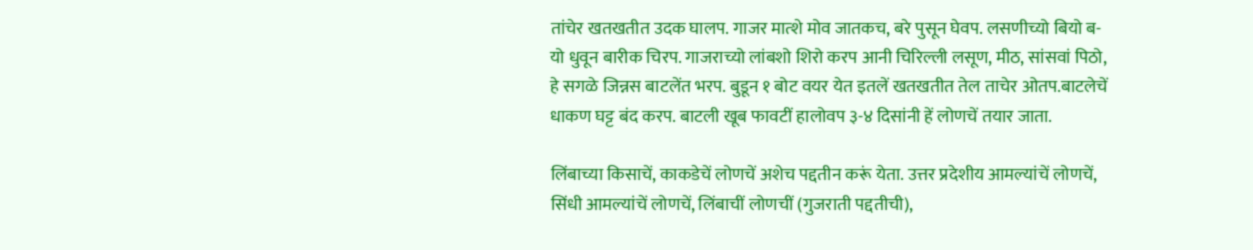तांचेर खतखतीत उदक घालप. गाजर मात्शे मोव जातकच, बरे पुसून घेवप. लसणीच्यो बियो ब-यो धुवून बारीक चिरप. गाजराच्यो लांबशो शिरो करप आनी चिरिल्ली लसूण, मीठ, सांसवां पिठो, हे सगळे जिन्नस बाटलेंत भरप. बुडून १ बोट वयर येत इतलें खतखतीत तेल ताचेर ओतप.बाटलेचें धाकण घट्ट बंद करप. बाटली खूब फावटीं हालोवप ३-४ दिसांनी हें लोणचें तयार जाता.

लिंबाच्या किसाचें, काकडेचें लोणचें अशेच पद्दतीन करूं येता. उत्तर प्रदेशीय आमल्यांचें लोणचें, सिंधी आमल्यांचें लोणचें, लिंबाचीं लोणचीं (गुजराती पद्दतीची),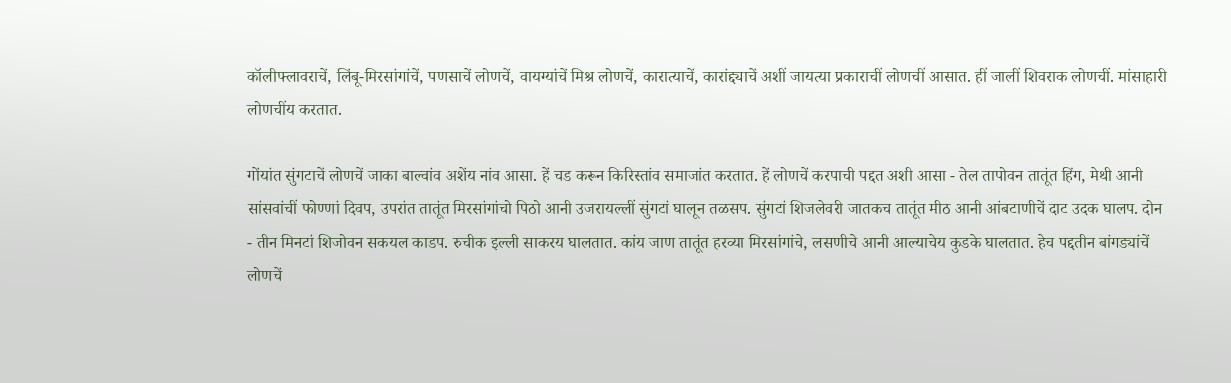कॉलीफ्लावराचें, लिंबू-मिरसांगांचें, पणसाचें लोणचें, वायग्यांचें मिश्र लोणचें, कारात्याचें, कारांद्द्याचें अशीं जायत्या प्रकाराचीं लोणचीं आसात. हीं जालीं शिवराक लोणचीं. मांसाहारी लोणचींय करतात.

गोंयांत सुंगटाचें लोणचें जाका बाल्वांव अशेंय नांव आसा. हें चड करून किरिस्तांव समाजांत करतात. हें लोणचें करपाची पद्दत अशी आसा - तेल तापोवन तातूंत हिंग, मेथी आनी सांसवांचीं फोण्णां दिवप, उपरांत तातूंत मिरसांगांचो पिठो आनी उजरायल्लीं सुंगटां घालून तळसप. सुंगटां शिजलेवरी जातकच तातूंत मीठ आनी आंबटाणीचें दाट उदक घालप. दोन - तीन मिनटां शिजोवन सकयल काडप. रुचीक इल्ली साकरय घालतात. कांय जाण तातूंत हरव्या मिरसांगांचे, लसणीचे आनी आल्याचेय कुडके घालतात. हेच पद्दतीन बांगड्यांचें लोणचें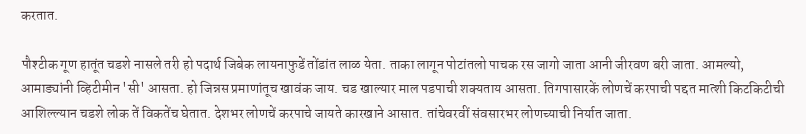करतात.

पौश्टीक गूण हातूंत चडशे नासले तरी हो पदार्थ जिबेक लायनाफुडें तोंडांत लाळ येता. ताका लागून पोटांतलो पाचक रस जागो जाता आनी जीरवण बरी जाता. आमल्यो, आमाड्यांनी व्हिटीमीन 'सी' आसता. हो जिन्नस प्रमाणांतूच खावंक जाय. चड खाल्यार माल पडपाची शक्यताय आसता. तिगपासारकें लोणचें करपाची पद्दत मात्शी किटकिटीची आशिल्ल्यान चडशे लोक तें विकतेंच घेतात. देशभर लोणचें करपाचे जायते कारखाने आसात. तांचेवरवीं संवसारभर लोणच्याची निर्यात जाता.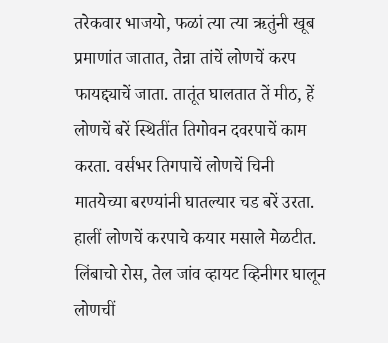तरेकवार भाजयो, फळां त्या त्या ऋतुंनी खूब प्रमाणांत जातात, तेन्ना तांचें लोणचें करप फायद्द्याचें जाता. तातूंत घालतात तें मीठ, हें लोणचें बरें स्थितींत तिगोवन दवरपाचें काम करता. वर्सभर तिगपाचें लोणचें चिनी मातयेच्या बरण्यांनी घातल्यार चड बरें उरता. हालीं लोणचें करपाचे कयार मसाले मेळटीत. लिंबाचो रोस, तेल जांव व्हायट व्हिनीगर घालून लोणचीं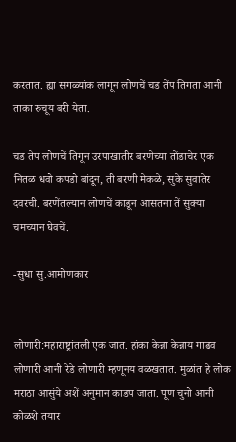करतात. ह्या सगळ्यांक लागून लोणचें चड तेंप तिगता आनी ताका रुचूय बरी येता.

चड तेप लोणचें तिगून उरपाखातीर बरणेच्या तोंडाचेर एक नितळ धवो कपडो बांदून, ती बरणी मेकळे, सुके सुवातेर दवरची. बरणेंतल्यान लोणचें काडून आसतना तें सुक्या चमच्यान घेवचें.

-सुधा सु.आमोणकार


लोणारी:महाराष्ट्रांतली एक जात. हांका केन्ना केन्नाय गाढव लोणारी आनी रेडे लोणारी म्हणूनय वळखतात. मुळांत हे लोक मराठा आसुंये अशें अनुमान काडप जाता. पूण चुनो आनी कोळशे तयार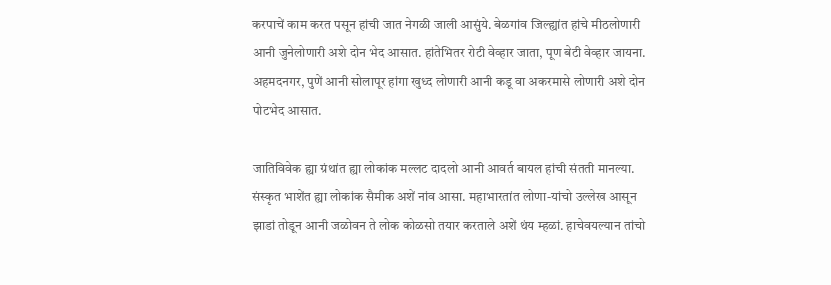करपाचें काम करत पसून हांची जात नेगळी जाली आसुंये. बेळगांव जिल्ह्यांत हांचे मीठलोणारी आनी जुनेलोणारी अशे दोन भेद आसात. हांतेभितर रोटी वेव्हार जाता, पूण बेटी वेव्हार जायना. अहमदनगर, पुणें आनी सोलापूर हांगा खुध्द लोणारी आनी कडू वा अकरमासे लोणारी अशे दोन पोटभेद आसात.

जातिविवेक ह्या ग्रंथांत ह्या लोकांक मल्लट दादलो आनी आवर्त बायल हांची संतती मानल्या. संस्कृत भाशेंत ह्या लोकांक सैमीक अशें नांव आसा. महाभारतांत लोणा-यांचो उल्लेख आसून झाडां तोडून आनी जळोवन ते लोक कोळसो तयार करताले अशें थंय म्हळां. हाचेवयल्यान तांचो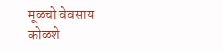मूळचो वेवसाय कोळशे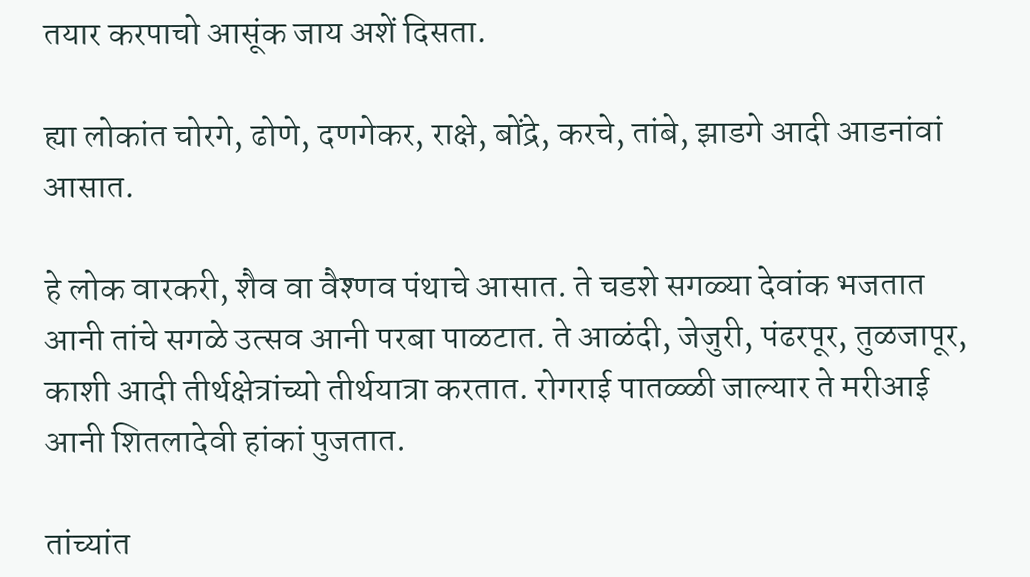तयार करपाचो आसूंक जाय अशें दिसता.

ह्या लोकांत चोरगे, ढोणे, दणगेकर, राक्षे, बोंद्रे, करचे, तांबे, झाडगे आदी आडनांवां आसात.

हे लोक वारकरी, शैव वा वैश्णव पंथाचे आसात. ते चडशे सगळ्या देवांक भजतात आनी तांचे सगळे उत्सव आनी परबा पाळटात. ते आळंदी, जेजुरी, पंढरपूर, तुळजापूर, काशी आदी तीर्थक्षेत्रांच्यो तीर्थयात्रा करतात. रोगराई पातळ्ळी जाल्यार ते मरीआई आनी शितलादेवी हांकां पुजतात.

तांच्यांत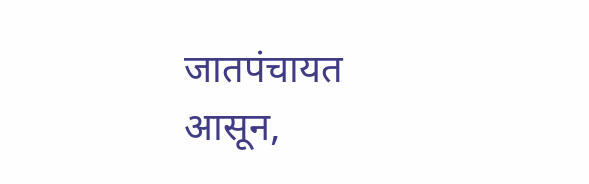जातपंचायत आसून,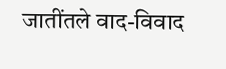जातींतले वाद-विवाद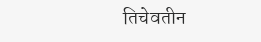तिचेवतीन